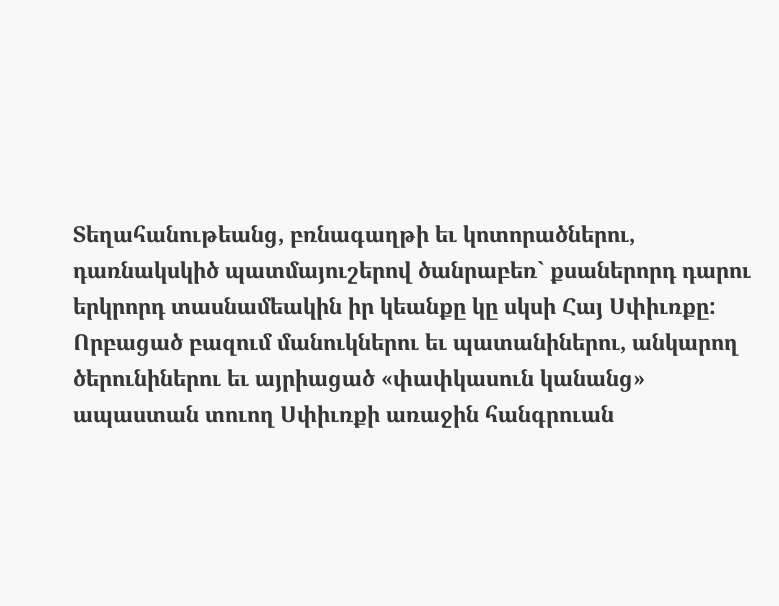Տեղահանութեանց, բռնագաղթի եւ կոտորածներու, դառնակսկիծ պատմայուշերով ծանրաբեռ` քսաներորդ դարու երկրորդ տասնամեակին իր կեանքը կը սկսի Հայ Սփիւռքը:
Որբացած բազում մանուկներու եւ պատանիներու, անկարող ծերունիներու եւ այրիացած «փափկասուն կանանց» ապաստան տուող Սփիւռքի առաջին հանգրուան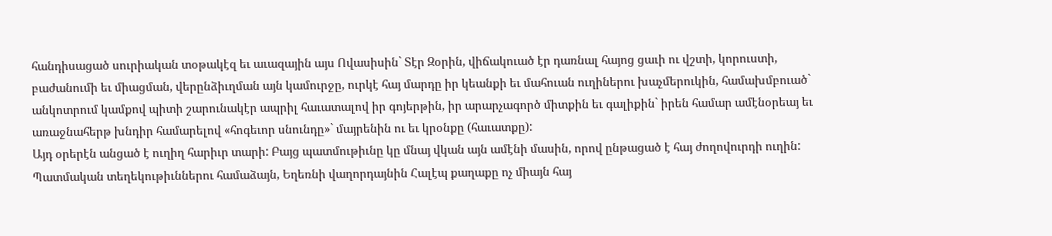հանդիսացած սուրիական տօթակէզ եւ աւազային այս Ովասիսին` Տէր Զօրին, վիճակուած էր դառնալ հայոց ցաւի ու վշտի, կորուստի, բաժանումի եւ միացման, վերընձիւղման այն կամուրջը, ուրկէ հայ մարդը իր կեանքի եւ մահուան ուղիներու խաչմերուկին, համախմբուած` անկոտրում կամքով պիտի շարունակէր ապրիլ հաւատալով իր գոյերթին, իր արարչագործ միտքին եւ գալիքին` իրեն համար ամէնօրեայ եւ առաջնահերթ խնդիր համարելով «հոգեւոր սնունդը»` մայրենին ու եւ կրօնքը (հաւատքը):
Այդ օրերէն անցած է ուղիղ հարիւր տարի: Բայց պատմութիւնը կը մնայ վկան այն ամէնի մասին, որով ընթացած է հայ ժողովուրդի ուղին:
Պատմական տեղեկութիւններու համաձայն, Եղեռնի վաղորդայնին Հալէպ քաղաքը ոչ միայն հայ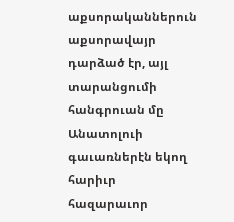աքսորականներուն աքսորավայր դարձած էր, այլ տարանցումի հանգրուան մը Անատոլուի գաւառներէն եկող հարիւր հազարաւոր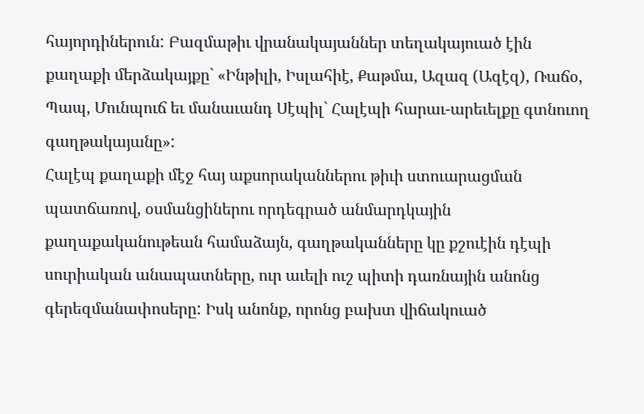հայորդիներուն: Բազմաթիւ վրանակայաններ տեղակայուած էին քաղաքի մերձակայքը` «Ինթիլի, Իսլահիէ, Քաթմա, Ազազ (Ազէզ), Ռաճօ, Պապ, Մունպուճ եւ մանաւանդ Սէպիլ` Հալէպի հարաւ-արեւելքը գտնուող գաղթակայանը»:
Հալէպ քաղաքի մէջ հայ աքսորականներու թիւի ստուարացման պատճառով, օսմանցիներու որդեգրած անմարդկային քաղաքականութեան համաձայն, գաղթականները կը քշուէին դէպի սուրիական անապատները, ուր աւելի ուշ պիտի դառնային անոնց գերեզմանափոսերը: Իսկ անոնք, որոնց բախտ վիճակուած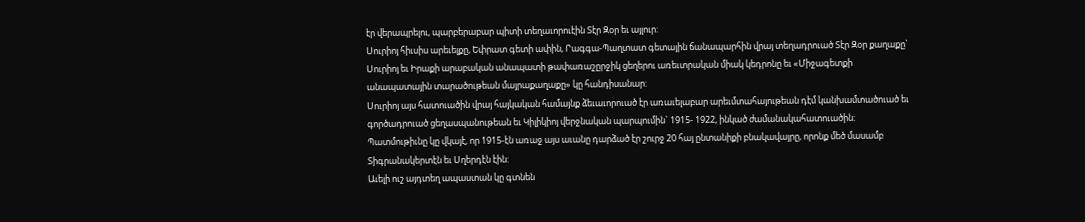էր վերապրելու, պարբերաբար պիտի տեղաւորուէին Տէր Զօր եւ այլուր:
Սուրիոյ հիւսիս արեւելքը, Եփրատ գետի ափին, Րագգա-Պաղտատ գետային ճանապարհին վրայ տեղադրուած Տէր Զօր քաղաքը` Սուրիոյ եւ Իրաքի արաբական անապատի թափառաշըրջիկ ցեղերու առեւտրական միակ կեդրոնը եւ «Միջագետքի անապատային տարածութեան մայրաքաղաքը» կը հանդիսանար:
Սուրիոյ այս հատուածին վրայ հայկական համայնք ձեւաւորուած էր առաւելաբար արեւմտահայութեան դէմ կանխամտածուած եւ գործադրուած ցեղասպանութեան եւ Կիլիկիոյ վերջնական պարպումին` 1915- 1922, ինկած ժամանակահատուածին:
Պատմութիւնը կը վկայէ, որ 1915-էն առաջ այս աւանը դարձած էր շուրջ 20 հայ ընտանիքի բնակավայրը, որոնք մեծ մասամբ Տիգրանակերտէն եւ Սղերդէն էին:
Աւելի ուշ այդտեղ ապաստան կը գտնեն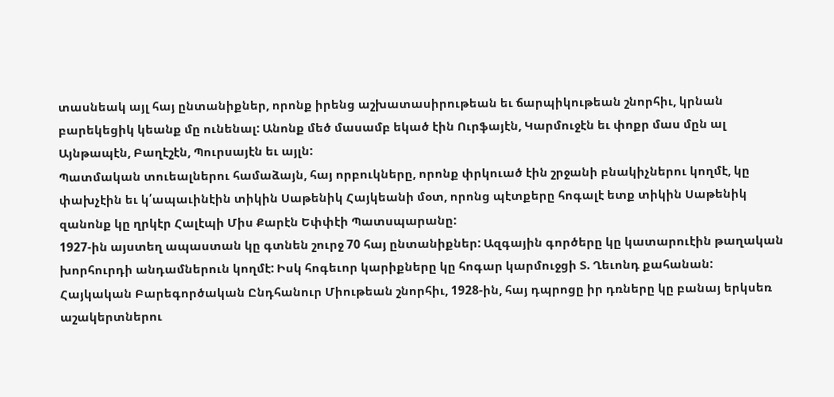տասնեակ այլ հայ ընտանիքներ, որոնք իրենց աշխատասիրութեան եւ ճարպիկութեան շնորհիւ, կրնան բարեկեցիկ կեանք մը ունենալ: Անոնք մեծ մասամբ եկած էին Ուրֆայէն, Կարմուջէն եւ փոքր մաս մըն ալ Այնթապէն, Բաղէշէն, Պուրսայէն եւ այլն:
Պատմական տուեալներու համաձայն, հայ որբուկները, որոնք փրկուած էին շրջանի բնակիչներու կողմէ, կը փախչէին եւ կ՛ապաւինէին տիկին Սաթենիկ Հայկեանի մօտ, որոնց պէտքերը հոգալէ ետք տիկին Սաթենիկ զանոնք կը ղրկէր Հալէպի Միս Քարէն Եփփէի Պատսպարանը:
1927-ին այստեղ ապաստան կը գտնեն շուրջ 70 հայ ընտանիքներ: Ազգային գործերը կը կատարուէին թաղական խորհուրդի անդամներուն կողմէ: Իսկ հոգեւոր կարիքները կը հոգար կարմուջցի Տ. Ղեւոնդ քահանան:
Հայկական Բարեգործական Ընդհանուր Միութեան շնորհիւ, 1928-ին, հայ դպրոցը իր դռները կը բանայ երկսեռ աշակերտներու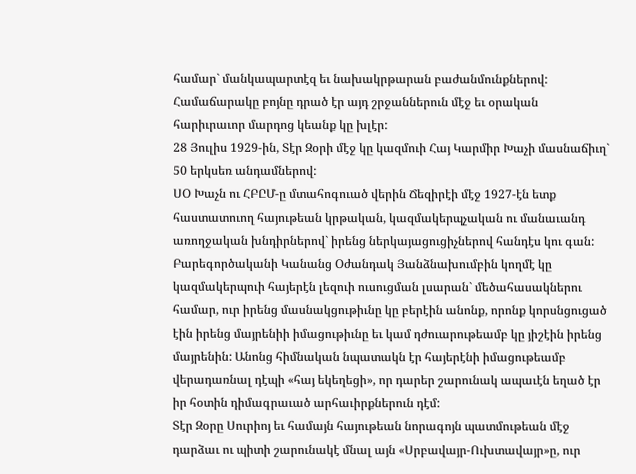համար` մանկապարտէզ եւ նախակրթարան բաժանմունքներով:
Համաճարակը բոյնը դրած էր այդ շրջաններուն մէջ եւ օրական հարիւրաւոր մարդոց կեանք կը խլէր:
28 Յուլիս 1929-ին, Տէր Զօրի մէջ կը կազմուի Հայ Կարմիր Խաչի մասնաճիւղ` 50 երկսեռ անդամներով:
ՍՕ Խաչն ու ՀԲԸՄ-ը մտահոգուած վերին Ճեզիրէի մէջ 1927-էն ետք հաստատուող հայութեան կրթական, կազմակերպչական ու մանաւանդ առողջական խնդիրներով` իրենց ներկայացուցիչներով հանդէս կու գան:
Բարեգործականի Կանանց Օժանդակ Յանձնախումբին կողմէ կը կազմակերպուի հայերէն լեզուի ուսուցման լսարան` մեծահասակներու համար, ուր իրենց մասնակցութիւնը կը բերէին անոնք, որոնք կորսնցուցած էին իրենց մայրենիի իմացութիւնը եւ կամ դժուարութեամբ կը յիշէին իրենց մայրենին: Անոնց հիմնական նպատակն էր հայերէնի իմացութեամբ վերադառնալ դէպի «հայ եկեղեցի», որ դարեր շարունակ ապաւէն եղած էր իր հօտին դիմագրաւած արհաւիրքներուն դէմ:
Տէր Զօրը Սուրիոյ եւ համայն հայութեան նորագոյն պատմութեան մէջ դարձաւ ու պիտի շարունակէ մնալ այն «Սրբավայր-Ուխտավայր»ը, ուր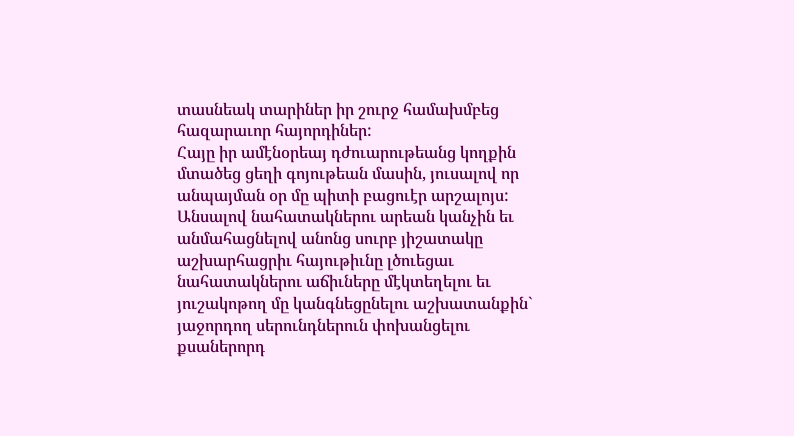տասնեակ տարիներ իր շուրջ համախմբեց հազարաւոր հայորդիներ:
Հայը իր ամէնօրեայ դժուարութեանց կողքին մտածեց ցեղի գոյութեան մասին, յուսալով որ անպայման օր մը պիտի բացուէր արշալոյս:
Անսալով նահատակներու արեան կանչին եւ անմահացնելով անոնց սուրբ յիշատակը աշխարհացրիւ հայութիւնը լծուեցաւ նահատակներու աճիւները մէկտեղելու եւ յուշակոթող մը կանգնեցընելու աշխատանքին` յաջորդող սերունդներուն փոխանցելու քսաներորդ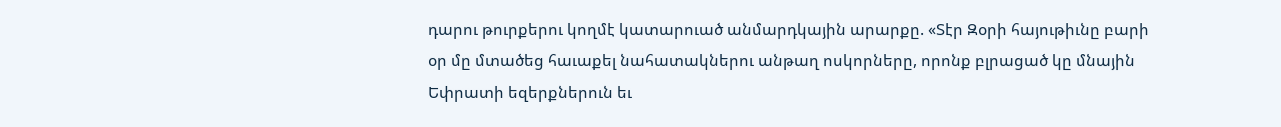դարու թուրքերու կողմէ կատարուած անմարդկային արարքը. «Տէր Զօրի հայութիւնը բարի օր մը մտածեց հաւաքել նահատակներու անթաղ ոսկորները, որոնք բլրացած կը մնային Եփրատի եզերքներուն եւ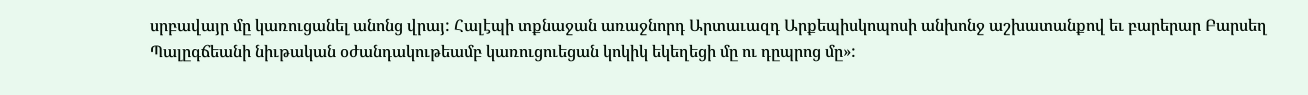սրբավայր մը կառուցանել անոնց վրայ: Հալէպի տքնաջան առաջնորդ Արտաւազդ Արքեպիսկոպոսի անխոնջ աշխատանքով եւ բարերար Բարսեղ Պալըգճեանի նիւթական օժանդակութեամբ կառուցուեցան կոկիկ եկեղեցի մը ու դըպրոց մը»: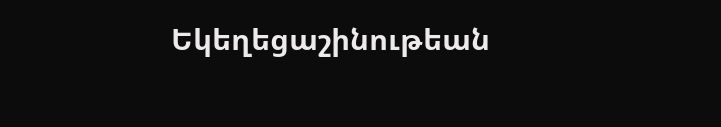Եկեղեցաշինութեան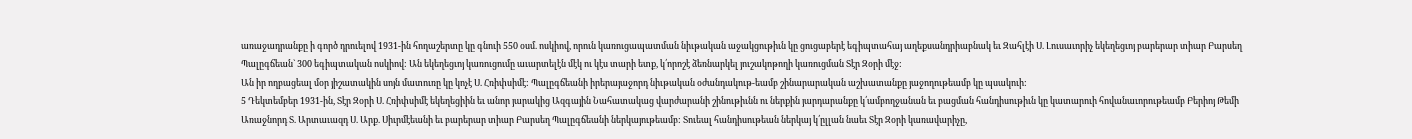առաջադրանքը ի գործ դրուելով 1931-ին հողաշերտը կը գնուի 550 օսմ. ոսկիով, որուն կառուցապատման նիւթական աջակցութիւն կը ցուցաբերէ եգիպտահայ աղեքսանդրիաբնակ եւ Զահլէի Ս. Լուսաւորիչ եկեղեցւոյ բարերար տիար Բարսեղ Պալըգճեան` 300 եգիպտական ոսկիով: Ան եկեղեցւոյ կառուցումը աւարտելէն մէկ ու կէս տարի ետք, կ՛որոշէ ձեռնարկել յուշակոթողի կառուցման Տէր Զօրի մէջ:
Ան իր ողբացեալ մօր յիշատակին սոյն մատուռը կը կոչէ Ս. Հռիփսիմէ: Պալըգճեանի իրերայաջորդ նիւթական օժանդակութ-եամբ շինարարական աշխատանքը յաջողութեամբ կը պսակուի:
5 Դեկտեմբեր 1931-ին, Տէր Զօրի Ս. Հռիփսիմէ եկեղեցիին եւ անոր յարակից Ազգային Նահատակաց վարժարանի շինութիւնն ու ներքին յարդարանքը կ՛ամբողջանան եւ բացման հանդիսութիւն կը կատարուի հովանաւորութեամբ Բերիոյ Թեմի Առաջնորդ Տ. Արտաւազդ Ս. Արք. Սիւրմէեանի եւ բարերար տիար Բարսեղ Պալըգճեանի ներկայութեամբ: Տուեալ հանդիսութեան ներկայ կ՛ըլլան նաեւ Տէր Զօրի կառավարիչը,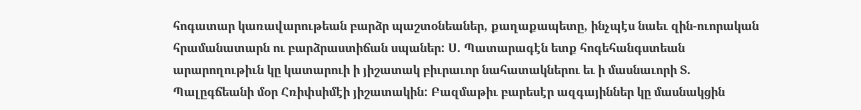հոգատար կառավարութեան բարձր պաշտօնեաներ, քաղաքապետը, ինչպէս նաեւ զին-ուորական հրամանատարն ու բարձրաստիճան սպաներ: Ս. Պատարագէն ետք հոգեհանգստեան արարողութիւն կը կատարուի ի յիշատակ բիւրաւոր նահատակներու եւ ի մասնաւորի Տ. Պալըգճեանի մօր Հռիփսիմէի յիշատակին: Բազմաթիւ բարեսէր ազգայիններ կը մասնակցին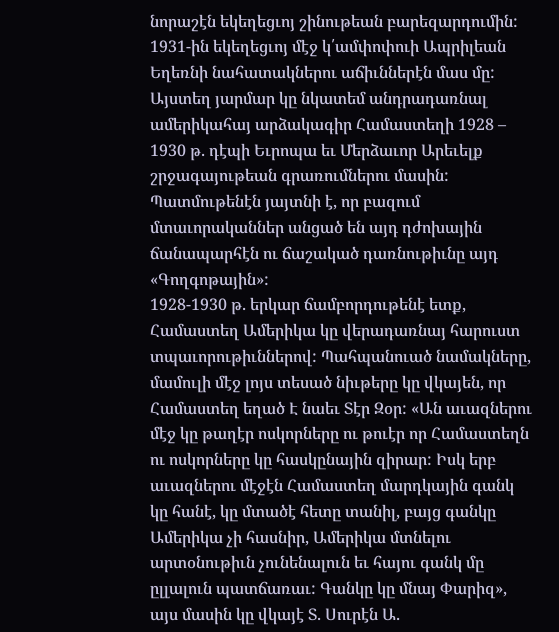նորաշէն եկեղեցւոյ շինութեան բարեզարդումին:
1931-ին եկեղեցւոյ մէջ կ՛ամփոփուի Ապրիլեան Եղեռնի նահատակներու աճիւններէն մաս մը:
Այստեղ յարմար կը նկատեմ անդրադառնալ ամերիկահայ արձակագիր Համաստեղի 1928 – 1930 թ. դէպի Եւրոպա եւ Մերձաւոր Արեւելք շրջագայութեան գրառումներու մասին: Պատմութենէն յայտնի է, որ բազում մտաւորականներ անցած են այդ դժոխային ճանապարհէն ու ճաշակած դառնութիւնը այդ «Գողգոթային»:
1928-1930 թ. երկար ճամբորդութենէ ետք, Համաստեղ Ամերիկա կը վերադառնայ հարուստ տպաւորութիւններով: Պահպանուած նամակները, մամուլի մէջ լոյս տեսած նիւթերը կը վկայեն, որ Համաստեղ եղած Է նաեւ Տէր Զօր: «Ան աւազներու մէջ կը թաղէր ոսկորները ու թուէր որ Համաստեղն ու ոսկորները կը հասկընային զիրար: Իսկ երբ աւազներու մէջէն Համաստեղ մարդկային գանկ կը հանէ, կը մտածէ հետը տանիլ, բայց գանկը Ամերիկա չի հասնիր, Ամերիկա մտնելու արտօնութիւն չունենալուն եւ հայու գանկ մը ըլլալուն պատճառաւ: Գանկը կը մնայ Փարիզ», այս մասին կը վկայէ Տ. Սուրէն Ա.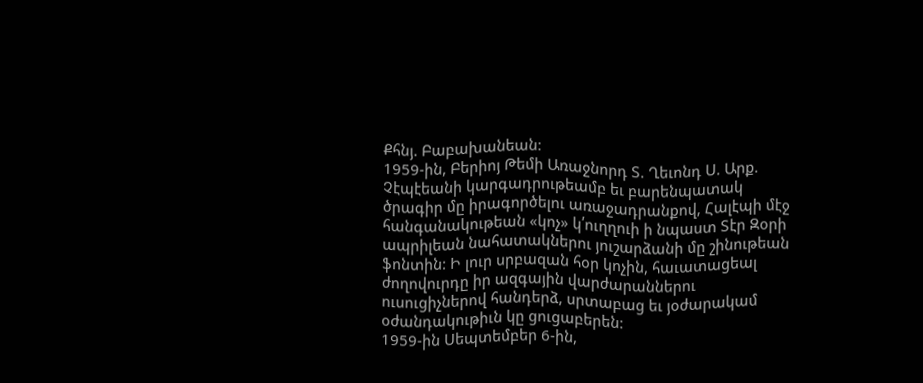Քհնյ. Բաբախանեան:
1959-ին, Բերիոյ Թեմի Առաջնորդ Տ. Ղեւոնդ Ս. Արք. Չէպէեանի կարգադրութեամբ եւ բարենպատակ ծրագիր մը իրագործելու առաջադրանքով, Հալէպի մէջ հանգանակութեան «կոչ» կ՛ուղղուի ի նպաստ Տէր Զօրի ապրիլեան նահատակներու յուշարձանի մը շինութեան ֆոնտին: Ի լուր սրբազան հօր կոչին, հաւատացեալ ժողովուրդը իր ազգային վարժարաններու ուսուցիչներով հանդերձ, սրտաբաց եւ յօժարակամ օժանդակութիւն կը ցուցաբերեն:
1959-ին Սեպտեմբեր 6-ին,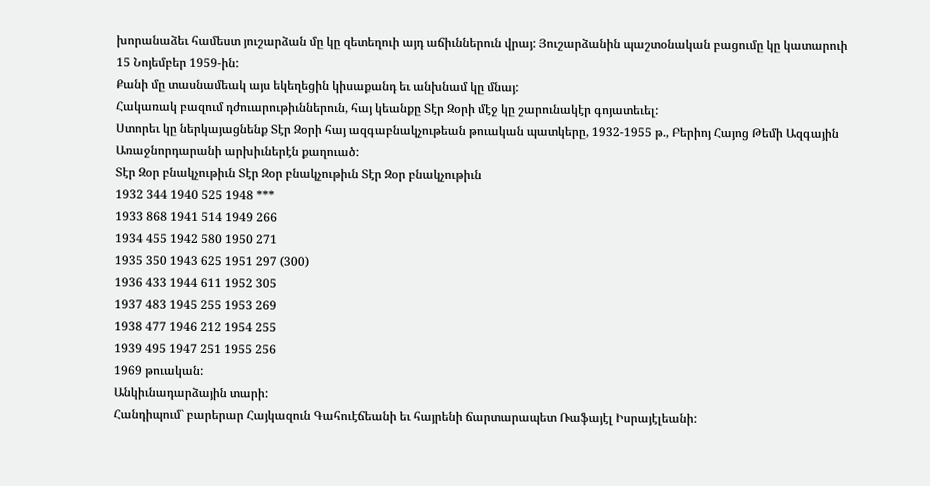խորանաձեւ համեստ յուշարձան մը կը զետեղուի այդ աճիւններուն վրայ: Յուշարձանին պաշտօնական բացումը կը կատարուի 15 Նոյեմբեր 1959-ին:
Քանի մը տասնամեակ այս եկեղեցին կիսաքանդ եւ անխնամ կը մնայ:
Հակառակ բազում դժուարութիւններուն, հայ կեանքը Տէր Զօրի մէջ կը շարունակէր գոյատեւել:
Ստորեւ կը ներկայացնենք Տէր Զօրի հայ ազգաբնակչութեան թուական պատկերը, 1932-1955 թ., Բերիոյ Հայոց Թեմի Ազգային Առաջնորդարանի արխիւներէն քաղուած:
Տէր Զօր բնակչութիւն Տէր Զօր բնակչութիւն Տէր Զօր բնակչութիւն
1932 344 1940 525 1948 ***
1933 868 1941 514 1949 266
1934 455 1942 580 1950 271
1935 350 1943 625 1951 297 (300)
1936 433 1944 611 1952 305
1937 483 1945 255 1953 269
1938 477 1946 212 1954 255
1939 495 1947 251 1955 256
1969 թուական:
Անկիւնադարձային տարի:
Հանդիպում` բարերար Հայկազուն Գահուէճեանի եւ հայրենի ճարտարապետ Ռաֆայէլ Իսրայէլեանի: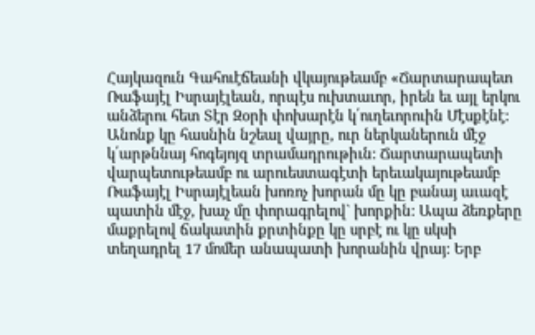Հայկազուն Գահուէճեանի վկայութեամբ «Ճարտարապետ Ռաֆայէլ Իսրայէլեան, որպէս ուխտաւոր, իրեն եւ այլ երկու անձերու հետ Տէր Զօրի փոխարէն կ՛ուղեւորուին Մէսքէնէ: Անոնք կը հասնին նշեալ վայրը, ուր ներկաներուն մէջ կ՛արթննայ հոգեյոյզ տրամադրութիւն: Ճարտարապետի վարպետութեամբ ու արուեստագէտի երեւակայութեամբ Ռաֆայէլ Իսրայէլեան խոռոչ խորան մը կը բանայ աւազէ պատին մէջ, խաչ մը փորագրելով` խորքին: Ապա ձեռքերը մաքրելով ճակատին քրտինքը կը սրբէ ու կը սկսի տեղադրել 17 մոմեր անապատի խորանին վրայ: Երբ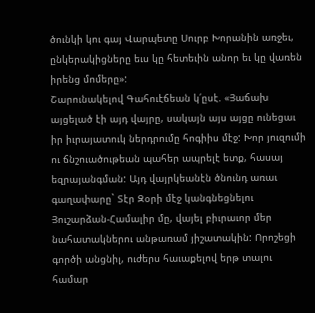ծունկի կու գայ Վարպետը Սուրբ Խորանին առջեւ, ընկերակիցները եւս կը հետեւին անոր եւ կը վառեն իրենց մոմերը»:
Շարունակելով Գահուէճեան կ՛ըսէ. «Յաճախ այցելած էի այդ վայրը, սակայն այս այցը ունեցաւ իր իւրայատուկ ներդրումը հոգիիս մէջ: Խոր յուզումի ու ճնշուածութեան պահեր ապրելէ ետք, հասայ եզրայանգման: Այդ վայրկեանէն ծնունդ առաւ գաղափարը` Տէր Զօրի մէջ կանգնեցնելու Յուշարձան-Համալիր մը, վայել բիւրաւոր մեր նահատակներու անթառամ յիշատակին: Որոշեցի գործի անցնիլ, ուժերս հաւաքելով երթ տալու համար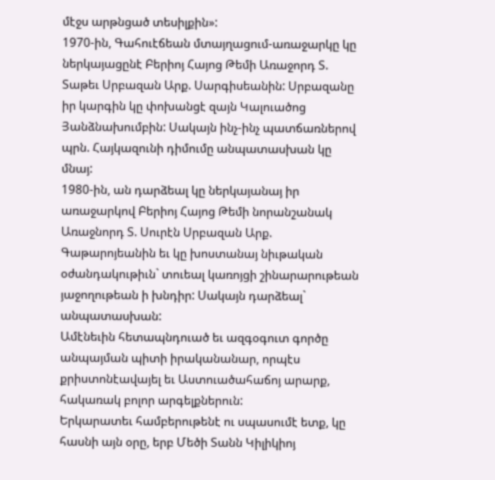մէջս արթնցած տեսիլքին»:
1970-ին, Գահուէճեան մտայղացում-առաջարկը կը ներկայացընէ Բերիոյ Հայոց Թեմի Առաջորդ Տ. Տաթեւ Սրբազան Արք. Սարգիսեանին: Սրբազանը իր կարգին կը փոխանցէ զայն Կալուածոց Յանձնախումբին: Սակայն ինչ-ինչ պատճառներով պրն. Հայկազունի դիմումը անպատասխան կը մնայ:
1980-ին, ան դարձեալ կը ներկայանայ իր առաջարկով Բերիոյ Հայոց Թեմի նորանշանակ Առաջնորդ Տ. Սուրէն Սրբազան Արք. Գաթարոյեանին եւ կը խոստանայ նիւթական օժանդակութիւն` տուեալ կառոյցի շինարարութեան յաջողութեան ի խնդիր: Սակայն դարձեալ` անպատասխան:
Ամէնեւին հետապնդուած եւ ազգօգուտ գործը անպայման պիտի իրականանար, որպէս քրիստոնէավայել եւ Աստուածահաճոյ արարք, հակառակ բոլոր արգելքներուն:
Երկարատեւ համբերութենէ ու սպասումէ ետք, կը հասնի այն օրը, երբ Մեծի Տանն Կիլիկիոյ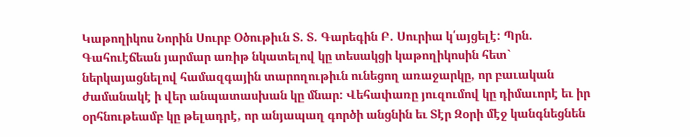Կաթողիկոս Նորին Սուրբ Օծութիւն Տ. Տ. Գարեգին Բ. Սուրիա կ՛այցելէ: Պրն. Գահուէճեան յարմար առիթ նկատելով կը տեսակցի կաթողիկոսին հետ` ներկայացնելով համազգային տարողութիւն ունեցող առաջարկը, որ բաւական ժամանակէ ի վեր անպատասխան կը մնար: Վեհափառը յուզումով կը դիմաւորէ եւ իր օրհնութեամբ կը թելադրէ, որ անյապաղ գործի անցնին եւ Տէր Զօրի մէջ կանգնեցնեն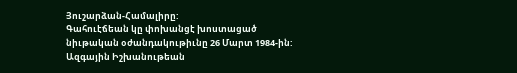Յուշարձան-Համալիրը:
Գահուէճեան կը փոխանցէ խոստացած նիւթական օժանդակութիւնը 26 Մարտ 1984-ին: Ազգային Իշխանութեան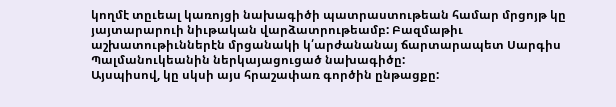կողմէ տըւեալ կառոյցի նախագիծի պատրաստութեան համար մրցոյթ կը յայտարարուի նիւթական վարձատրութեամբ: Բազմաթիւ աշխատութիւններէն մրցանակի կ՛արժանանայ ճարտարապետ Սարգիս Պալմանուկեանին ներկայացուցած նախագիծը:
Այսպիսով, կը սկսի այս հրաշափառ գործին ընթացքը: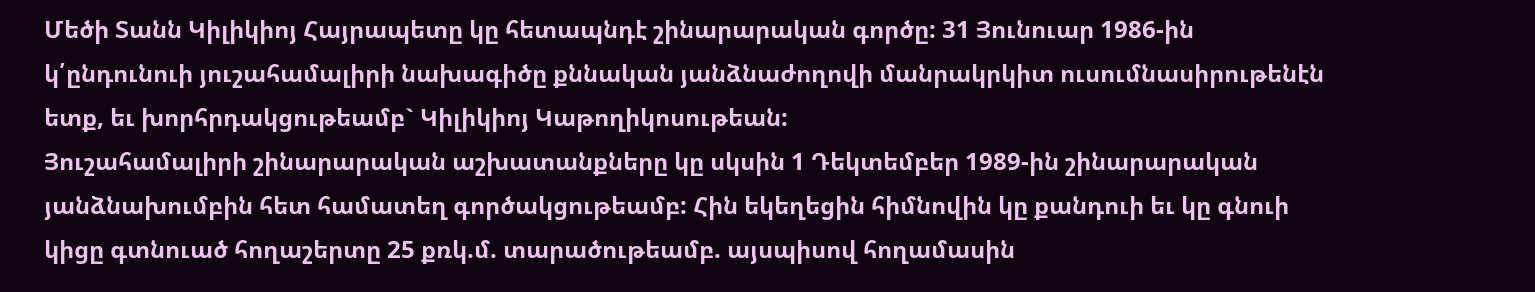Մեծի Տանն Կիլիկիոյ Հայրապետը կը հետապնդէ շինարարական գործը: 31 Յունուար 1986-ին կ՛ընդունուի յուշահամալիրի նախագիծը քննական յանձնաժողովի մանրակրկիտ ուսումնասիրութենէն ետք, եւ խորհրդակցութեամբ` Կիլիկիոյ Կաթողիկոսութեան:
Յուշահամալիրի շինարարական աշխատանքները կը սկսին 1 Դեկտեմբեր 1989-ին շինարարական յանձնախումբին հետ համատեղ գործակցութեամբ: Հին եկեղեցին հիմնովին կը քանդուի եւ կը գնուի կիցը գտնուած հողաշերտը 25 քռկ.մ. տարածութեամբ. այսպիսով հողամասին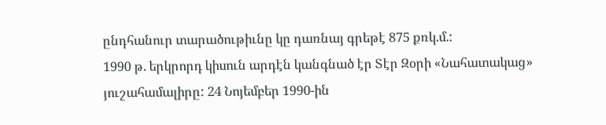ընդհանուր տարածութիւնը կը դառնայ գրեթէ 875 քռկ.մ.:
1990 թ. երկրորդ կիսուն արդէն կանգնած էր Տէր Զօրի «Նահատակաց» յուշահամալիրը: 24 Նոյեմբեր 1990-ին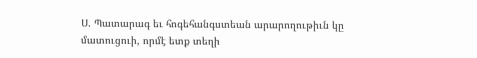Ս. Պատարագ եւ հոգեհանգստեան արարողութիւն կը մատուցուի, որմէ ետք տեղի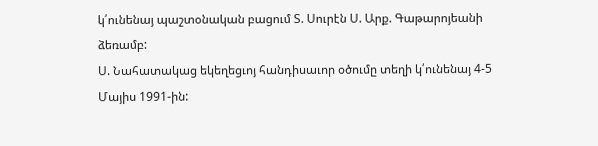կ՛ունենայ պաշտօնական բացում Տ. Սուրէն Ս. Արք. Գաթարոյեանի ձեռամբ:
Ս. Նահատակաց եկեղեցւոյ հանդիսաւոր օծումը տեղի կ՛ունենայ 4-5 Մայիս 1991-ին: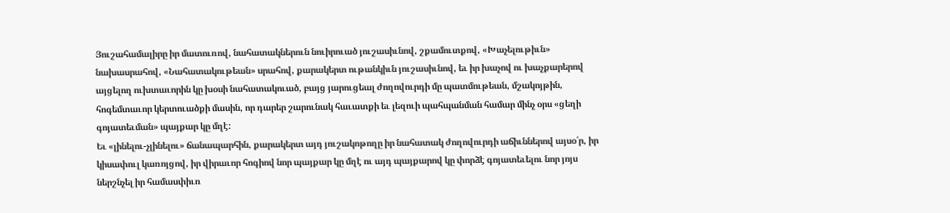Յուշահամալիրը իր մատուռով, նահատակներուն նուիրուած յուշասիւնով, շքամուտքով, «Խաչելութիւն» նախասրահով, «Նահատակութեան» սրահով, քարակերտ ութանկիւն յուշասիւնով, եւ իր խաչով ու խաչքարերով այցելող ուխտաւորին կը խօսի նահատակուած, բայց յարուցեալ ժողովուրդի մը պատմութեան, մշակոյթին, հոգեմտաւոր կերտուածքի մասին, որ դարեր շարունակ հաւատքի եւ լեզուի պահպանման համար մինչ օրս «ցեղի գոյատեւման» պայքար կը մղէ:
Եւ «լինելու-չլինելու» ճանապարհին, քարակերտ այդ յուշակոթողը իր նահատակ ժողովուրդի աճիւններով այսօ՛ր, իր կիսափուլ կառոյցով, իր վիրաւոր հոգիով նոր պայքար կը մղէ ու այդ պայքարով կը փորձէ գոյատեւելու նոր յոյս ներշնչել իր համասփիւռ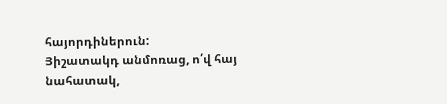հայորդիներուն:
Յիշատակդ անմոռաց, ո՛վ հայ նահատակ,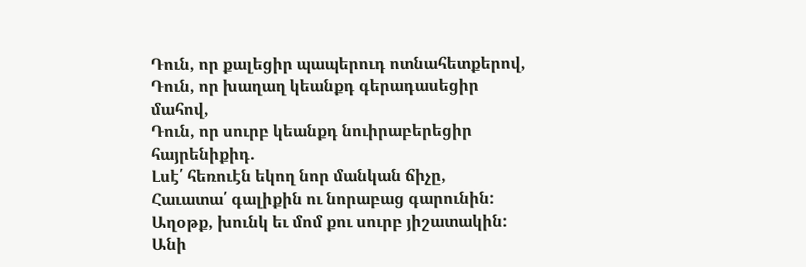Դուն, որ քալեցիր պապերուդ ոտնահետքերով,
Դուն, որ խաղաղ կեանքդ գերադասեցիր մահով,
Դուն, որ սուրբ կեանքդ նուիրաբերեցիր հայրենիքիդ.
Լսէ՛ հեռուէն եկող նոր մանկան ճիչը,
Հաւատա՛ գալիքին ու նորաբաց գարունին:
Աղօթք, խունկ եւ մոմ քու սուրբ յիշատակին:
Անի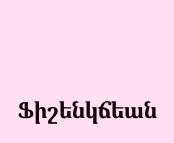Ֆիշենկճեան